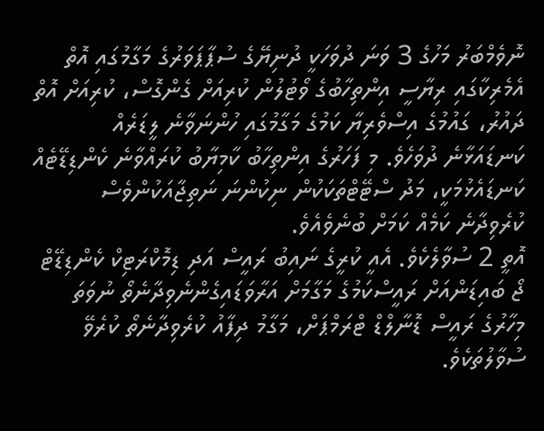ނޮވެމްބަރު މަހުގެ 3 ވަނަ ދުވަހަކީ ދުނިޔޭގެ ސުޕާޕަވަރުގެ މަގާމުގައި އޮތް އެމެރިކާގައި ރިޔާސީ އިންތިހާބުގެ ވޯޓުލުން ކުރިއަށް ގެންގޮސް، ކުރިއަށް އޮތް ދައުރު، ގައުމުގެ އިސްވެރިޔާ ކަމުގެ މަގާމުގައި ހުންނަވާނެ ލީޑަރެއް ކަނޑައަޅާނެ ދުވަހެވެ. މި ފަހަރުގެ އިންތިހާބު ކާމިޔާބު ކުރައްވާނެ ކެންޑިޑޭޓެއް ކަނޑައެޅުމަކީ، މަދު ސްޓޭޓްތަކަކުން ނިކުންނަ ނަތިޖާއަކުންވެސް ކުރެވިދާނެ ކަމެއް ކަމަށް ބުނެވެއެވެ.
އޮތީ 2 ސުވާލެކެވެ. އެއީ ކުރީގެ ނައިބު ރައީސް އަދި ޑިމޮކްރަޓިކް ކެންޑިޑޭޓް ޖޯ ބައިޑަންއަށް ރައީސްކަމުގެ މަގާމަށް އަރާވަޑައިގެންނެވިދާނެތޯ ނުވަތަ މިހާރުގެ ރައީސް ޑޮނާލްޑް ޓްރަމްޕަށް، މަގާމު ދިފާއު ކުރެވިދާނެތޯ ކުރެވޭ ސުވާލުތަކެވެ.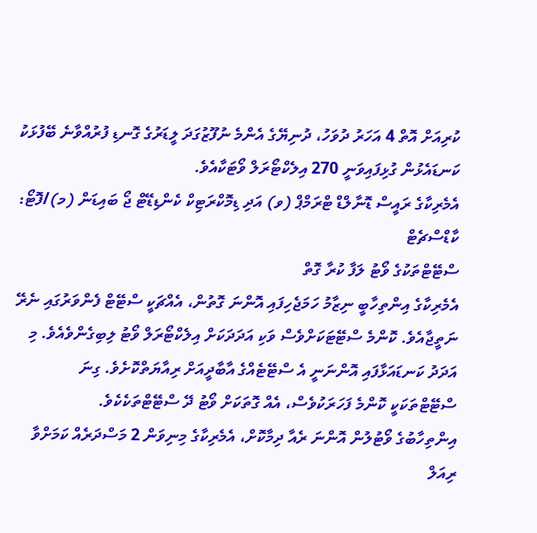ކުރިއަށް އޮތް 4 އަހަރު ދުވަހު، ދުނިޔޭގެ އެންމެ ނުފޫޒުގަދަ ލީޑަރުގެ ގޮނޑި ފުރުއްވާނެ ބޭފުޅަކު ކަނޑައެޅުން ގުޅިފައިވަނީ 270 އިލެކްޓޯރަލް ވޯޓަކާއެވެ.
އެމެރިކާގެ ރައީސް ޑޮނާލްޑް ޓްރަމްޕް (ވ) އަދި ޑިމޮކްރަޓިކް ކެންޑިޑޭޓް ޖޯ ބައިޑަން (މ)/ފޮޓޯ: ކާޑްސްޗެޓް
ސްޓޭޓްތަކުގެ ވޯޓު ލަފާ ކުރާ ގޮތް
އެމެރިކާގެ އިންތިހާބީ ނިޒާމު ހަމަޖެހިފައި އޮންނަ ގޮތުން، އެއްޗަކީ ސްޓޭޓް ފެންވަރުގައި ނެރޭ ނަތީޖާއެވެ. ކޮންމެ ސްޓޭޓަކަށްވެސް ވަކި އަދަދަކަށް އިލެކްޓޯރަލް ވޯޓު ލިބިގެންވެއެވެ. މި އަދަދު ކަނޑައަޅާފައި އޮންނަނީ އެ ސްޓޭޓެއްގެ އާބާދީއަށް ރިއާޔަތްކޮށެވެ. ގިނަ ސްޓޭޓްތަކަކީ ކޮންމެ ފަހަރަކުވެސް، އެއް ގޮތަކަށް ވޯޓު ދޭ ސްޓޭޓްތަކެކެވެ.
އިންތިހާބުގެ ވޯޓުލުން އޮންނަ ރެއާ ދިމާކޮށް، އެމެރިކާގެ މިނިވަން 2 މަސްދަރެއް ކަމަށްވާ ރިއަލް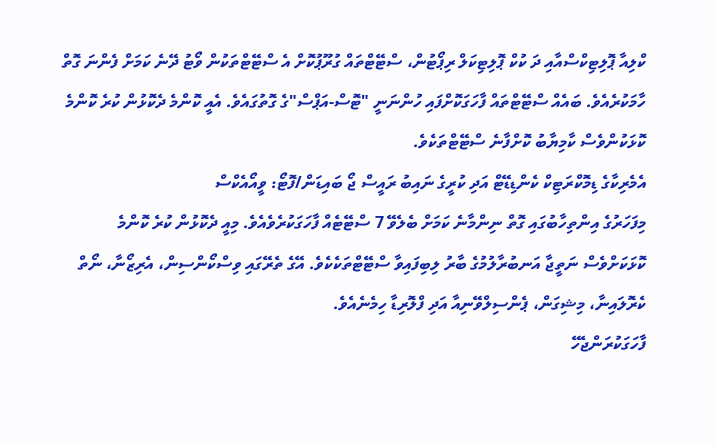ކްލިއާ ޕޮލިޓިކްސްއާއި ދަ ކުކް ޕޮލިޓިކަލް ރިޕޯޓުން، ސްޓޭޓްތައް ގުރޫޕުކޮށް އެ ސްޓޭޓްތަކުން ވޯޓު ދޭނެ ކަމަށް ފެންނަ ގޮތް ހާމަކުރެއެވެ. ބައެއް ސްޓޭޓްތައް ފާހަގަކޮށްފައި ހުންނަނީ "ޓޮސް-އަޕްސް"ގެ ގޮތުގައެވެ. އެއީ ކޮންމެ ދެކޮޅުން ކުރެ ކޮންމެ ކޮޅަކުންވެސް ކާމިޔާބު ކޮށްފާނެ ސްޓޭޓްތަކެވެ.
އެމެރިކާގެ ޑިމޮކްރަޓިކް ކެންޑިޑޭޓް އަދި ކުރީގެ ނައިބު ރައީސް ޖޯ ބައިޑަން/ފޮޓޯ: ވީއޯއެކްސް
މިފަހަރުގެ އިންތިހާބުގައި ގޮތް ނިންމާނެ ކަމަށް ބެލެވޭ 7 ސްޓޭޓެއް ފާހަގަކުރެވެއެވެ. މިއީ ދެކޮޅުން ކުރެ ކޮންމެ ކޮޅަކަށްވެސް ނަތީޖާ އަނބުރާލުމުގެ ބާރު ލިބިފައިވާ ސްޓޭޓްތަކެކެވެ. އޭގެ ތެރޭގައި ވިސްކޯންސިން، އެރިޒޯނާ، ނޯތް ކެރޮލައިނާ، މިޝިގަން، ޕެންސިލްވޭނިއާ އަދި ފްލޮރިޑާ ހިމެނެއެވެ.
ފާހަގަކުރަންޖެހޭ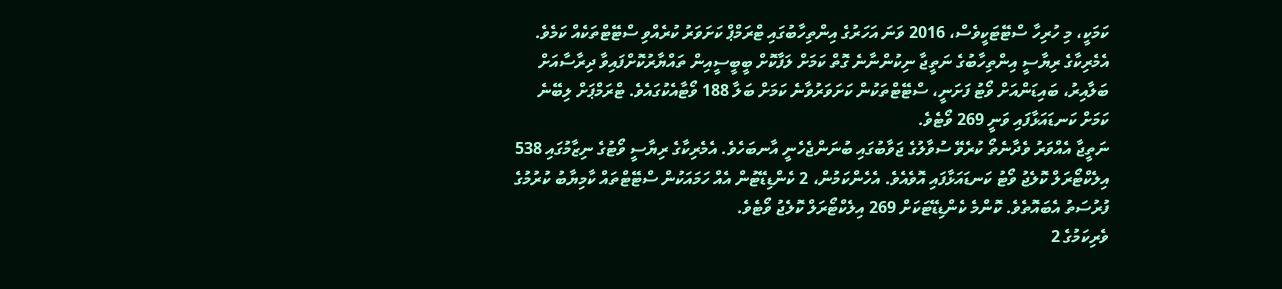ކަމަކީ، މި ހުރިހާ ސްޓޭޓަކީވެސް، 2016 ވަނަ އަހަރުގެ އިންތިހާބުގައި ޓްރަމްޕް ކަށަވަރު ކުރެއްވި ސްޓޭޓްތަކެއް ކަމެވެ.
އެމެރިކާގެ ރިޔާސީ އިންތިހާބުގެ ނަތީޖާ ނިކުންނާނެ ގޮތް ކަމަށް ލަފާކޮށް ބީބީސީއިން ތައްޔާރުކޮށްފައިވާ ދިރާސާއަށް ބަލާއިރު، ބައިޑަންއަށް ވޯޓު ފަށަނީ، ސްޓޭޓްތަކުން ކަށަވަރުވާނެ ކަމަށް ބަލާ 188 ވޯޓާއެކުގައެވެ. ޓްރަމްޕަށް ލިބޭނެ ކަމަށް ކަނޑައަޅާފައި ވަނީ 269 ވޯޓެވެ.
ނަތީޖާ އެއްވަރު ވެދާނެތޯ ކުރެވޭ ސުވާލުގެ ޖަވާބުގައި ބުނަންޖެހެނީ އާނބަހެވެ. އެމެރިކާގެ ރިޔާސީ ވޯޓުގެ ނިޒާމުގައި 538 އިލެކްޓޯރަލް ކޮލެޖު ވޯޓު ކަނޑައަޅާފައި އޮވެއެވެ. އެހެންކަމުން، 2 ކެންޑިޑޭޓުން އެއް ހަމައަކުން ސްޓޭޓްތައް ކާމިޔާބު ކުރުމުގެ ފުރުސަތު އެބައޮތެވެ. ކޮންމެ ކެންޑިޑޭޓަކަށް 269 އިލެކްޓޯރަލް ކޮލެޖު ވޯޓެވެ.
ވެރިކަމުގެ 2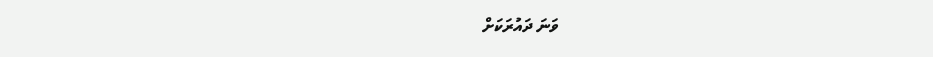ވަނަ ދައުރަކަށް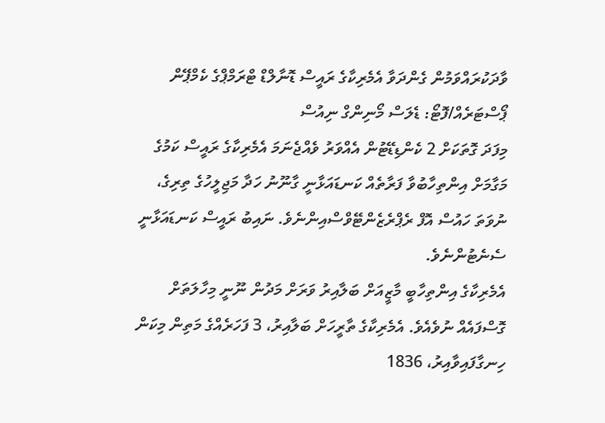ވާދަކުރައްވަމުން ގެންދަވާ އެމެރިކާގެ ރައީސް ޑޮނާލްޑް ޓްރަމްޕްގެ ކެމްޕޭން ޕޯސްޓަރެއް/ފޮޓޯ: ޑެލަސް މޯނިންގް ނިއުސް
މިފަދަ ގޮތަކަށް 2 ކެންޑިޑޭޓުން އެއްވަރު ވެއްޖެނަމަ އެމެރިކާގެ ރައީސް ކަމުގެ މަގާމަށް އިންތިހާބުވާ ފަރާތެއް ކަނޑައަޅާނީ ގާނޫނު ހަދާ މަޖިލީހުގެ ތިރިގެ، ނުވަތަ ހައުސް އޮފް ރެޕްރެޒެންޓޭވްސްއިންނެވެ. ނައިބު ރައީސް ކަނޑައަޅާނީ ސެނެޓުންނެވެ.
އެމެރިކާގެ އިންތިހާބީ މާޒީއަށް ބަލާއިރު ވަރަށް މަދުން ނޫނީ މިހާލަތަށް ގޮސްފައެއް ނުވެއެވެ. އެމެރިކާގެ ތާރީހަށް ބަލާއިރު، 3 ފަހަރެއްގެ މަތިން މިކަން ހިނގާފައިވާއިރު، 1836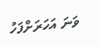ވަނަ އަހަރަށްފަހު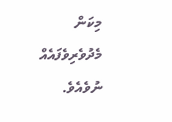މިކަން މެދުވެރިވެފައެއް ނުވެއެވެ.